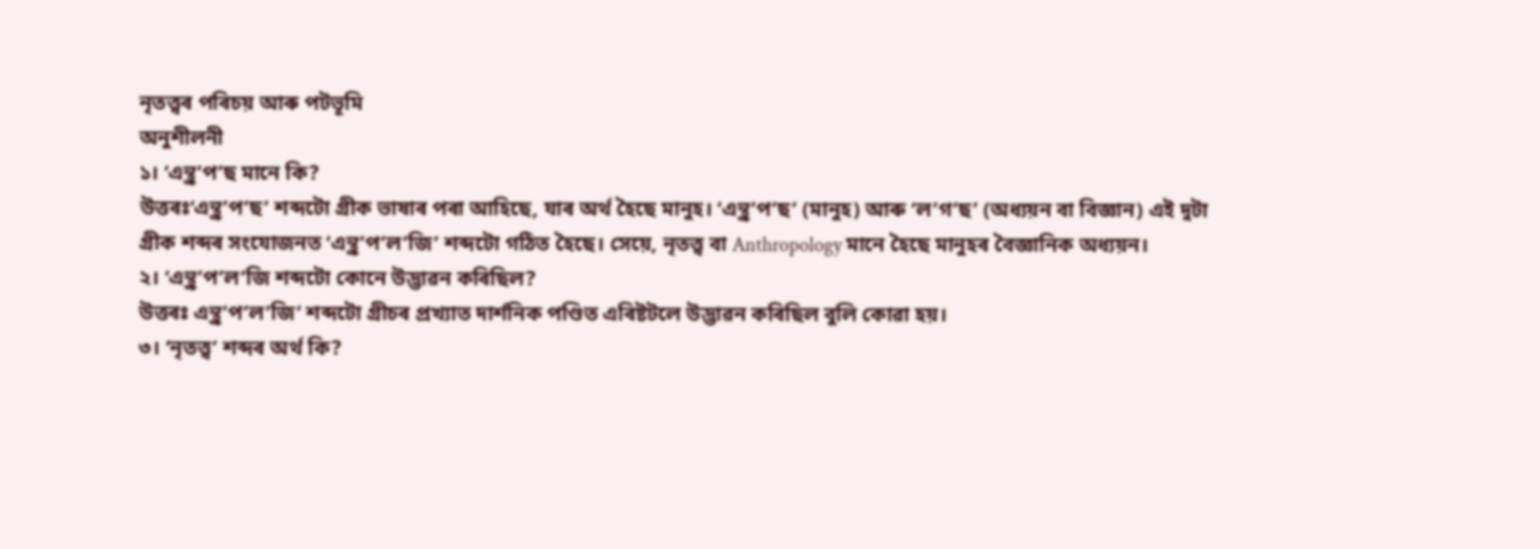নৃতত্ত্বৰ পৰিচয় আৰু পটভূমি
অনুশীলনী
১। ‘এন্থ্ৰ’প’ছ মানে কি?
উত্তৰঃ‘এন্থ্ৰ’প’ছ’ শব্দটো গ্ৰীক ভাষাৰ পৰা আহিছে, যাৰ অৰ্থ হৈছে মানুহ। ‘এন্থ্ৰ’প’ছ’ (মানুহ) আৰু ‘ল’গ’ছ’ (অধ্যয়ন বা বিজ্ঞান) এই দুটা গ্ৰীক শব্দৰ সংযোজনত ‘এন্থ্ৰ’প’ল’জি’ শব্দটো গঠিত হৈছে। সেয়ে, নৃতত্ত্ব বা Anthropology মানে হৈছে মানুহৰ বৈজ্ঞানিক অধ্যয়ন।
২। ‘এন্থ্ৰ’প’ল’জি শব্দটো কোনে উদ্ভাৱন কৰিছিল?
উত্তৰঃ এন্থ্ৰ’প’ল’জি’ শব্দটো গ্ৰীচৰ প্ৰখ্যাত দাৰ্শনিক পণ্ডিত এৰিষ্টটলে উদ্ভাৱন কৰিছিল বুলি কোৱা হয়।
৩। ‘নৃতত্ত্ব’ শব্দৰ অৰ্থ কি?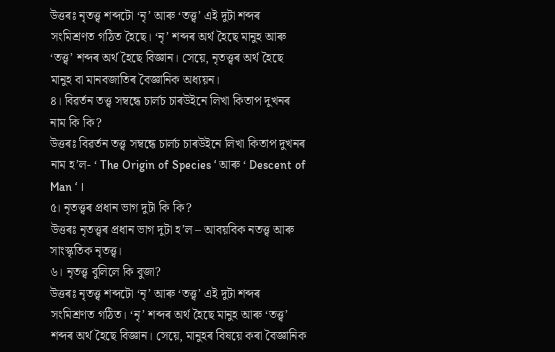উত্তৰঃ নৃতত্ত্ব শব্দটো ‘নৃ’ আৰু ‘তত্ত্ব’ এই দুটা শব্দৰ সংমিশ্ৰণত গঠিত হৈছে। ‘নৃ’ শব্দৰ অৰ্থ হৈছে মানুহ আৰু ‘তত্ত্ব’ শব্দৰ অৰ্থ হৈছে বিজ্ঞান। সেয়ে, নৃতত্ত্বৰ অৰ্থ হৈছে মানুহ বা মানবজাতিৰ বৈজ্ঞানিক অধ্যয়ন।
৪। বিৱৰ্তন তত্ত্ব সম্বন্ধে চাৰ্লচ চাৰউইনে লিখা কিতাপ দুখনৰ নাম কি কি?
উত্তৰঃ বিৱৰ্তন তত্ত্ব সম্বন্ধে চাৰ্লচ চাৰউইনে লিখা কিতাপ দুখনৰ নাম হ’ল- ‘ The Origin of Species ‘ আৰু ‘ Descent of Man ‘ ।
৫। নৃতত্ত্বৰ প্ৰধান ভাগ দুটা কি কি?
উত্তৰঃ নৃতত্ত্বৰ প্ৰধান ভাগ দুটা হ’ল – আবয়বিক নতত্ত্ব আৰু সাংস্কৃতিক নৃতত্ত্ব।
৬। নৃতত্ত্ব বুলিলে কি বুজা?
উত্তৰঃ নৃতত্ত্ব শব্দটো ‘নৃ’ আৰু ‘তত্ত্ব’ এই দুটা শব্দৰ সংমিশ্ৰণত গঠিত। ‘নৃ’ শব্দৰ অৰ্থ হৈছে মানুহ আৰু ‘তত্ত্ব’ শব্দৰ অৰ্থ হৈছে বিজ্ঞান। সেয়ে, মানুহৰ বিষয়ে কৰা বৈজ্ঞানিক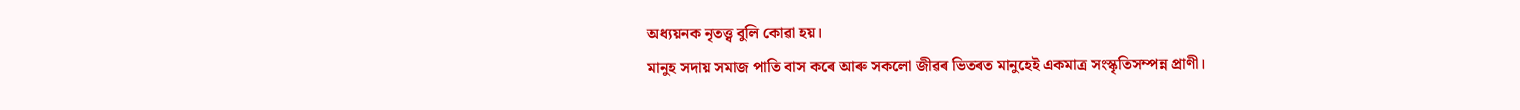অধ্যয়নক নৃতত্ত্ব বুলি কোৱা হয়।
মানুহ সদায় সমাজ পাতি বাস কৰে আৰু সকলো জীৱৰ ভিতৰত মানুহেই একমাত্ৰ সংস্কৃতিসম্পন্ন প্ৰাণী।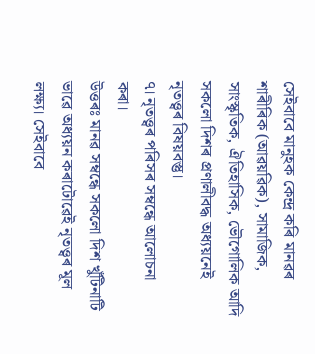সেইবাবে মানুহক কেন্দ্ৰ কৰি মানৱৰ শাৰীৰিক (আৱয়ৱিক), সামাজিক, সাংস্কৃতিক, ঐতিহাসিক, ভৌগোলিক আদি সকলো দিশৰ প্ৰণালীবদ্ধ অধ্যয়নেই নৃতত্ত্বৰ বিষয়বস্তু।
৭। নৃতত্ত্বৰ পৰিসৰ সম্বন্ধে আলোচনা কৰা।
উত্তৰঃ মানৱ সম্বন্ধে সকলো দিশ খুঁটিনাটি ভাৱে অধ্যয়ন কৰাটোৱেই নৃতত্ত্বৰ মূল লক্ষ্য। সেইবাবে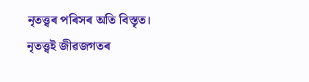নৃতত্ত্বৰ পৰিসৰ অতি বিস্তৃত। নৃতত্ত্বই জীৱজগতৰ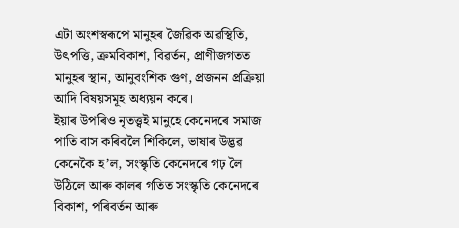এটা অংশস্বৰূপে মানুহৰ জৈৱিক অৱস্থিতি, উৎপত্তি, ক্ৰমবিকাশ, বিৱৰ্তন, প্ৰাণীজগতত মানুহৰ স্থান, আনুবংশিক গুণ, প্ৰজনন প্ৰক্ৰিয়া আদি বিষয়সমূহ অধ্যয়ন কৰে।
ইয়াৰ উপৰিও নৃতত্ত্বই মানুহে কেনেদৰে সমাজ পাতি বাস কৰিবলৈ শিকিলে, ভাষাৰ উদ্ভৱ কেনেকৈ হ’ল, সংস্কৃতি কেনেদৰে গঢ় লৈ উঠিলে আৰু কালৰ গতিত সংস্কৃতি কেনেদৰে বিকাশ, পৰিবৰ্তন আৰু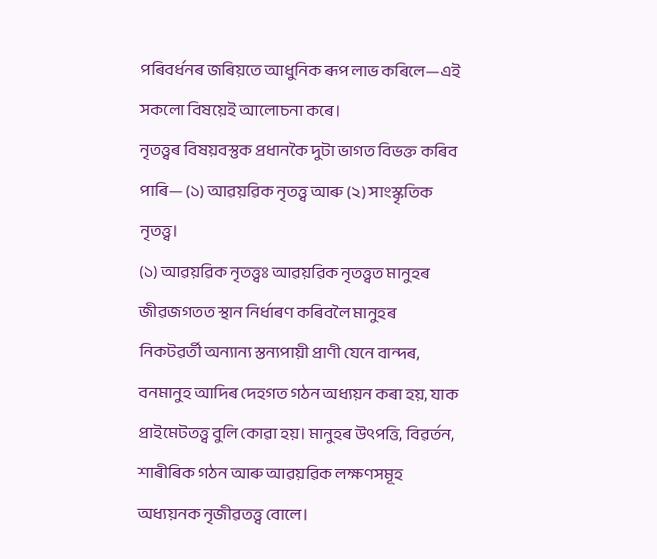পৰিবৰ্ধনৰ জৰিয়তে আধুনিক ৰূপ লাভ কৰিলে—এই সকলো বিষয়েই আলোচনা কৰে।
নৃতত্ত্বৰ বিষয়বস্তুক প্ৰধানকৈ দুটা ভাগত বিভক্ত কৰিব পাৰি— (১) আৱয়ৱিক নৃতত্ত্ব আৰু (২) সাংস্কৃতিক নৃতত্ত্ব।
(১) আৱয়ৱিক নৃতত্ত্বঃ আৱয়ৱিক নৃতত্ত্বত মানুহৰ জীৱজগতত স্থান নিৰ্ধাৰণ কৰিবলৈ মানুহৰ নিকটৱৰ্তী অন্যান্য স্তন্যপায়ী প্ৰাণী যেনে বান্দৰ, বনমানুহ আদিৰ দেহগত গঠন অধ্যয়ন কৰা হয়, যাক প্ৰাইমেটতত্ত্ব বুলি কোৱা হয়। মানুহৰ উৎপত্তি, বিৱৰ্তন, শাৰীৰিক গঠন আৰু আৱয়ৱিক লক্ষণসমূহ অধ্যয়নক নৃজীৱতত্ত্ব বোলে।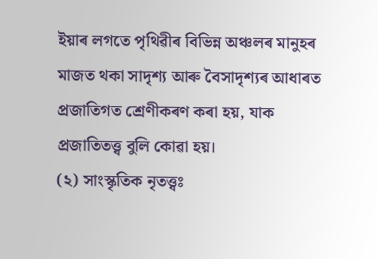ইয়াৰ লগতে পৃথিৱীৰ বিভিন্ন অঞ্চলৰ মানুহৰ মাজত থকা সাদৃশ্য আৰু বৈসাদৃশ্যৰ আধাৰত প্ৰজাতিগত শ্ৰেণীকৰণ কৰা হয়, যাক প্ৰজাতিতত্ত্ব বুলি কোৱা হয়।
(২) সাংস্কৃতিক নৃতত্ত্বঃ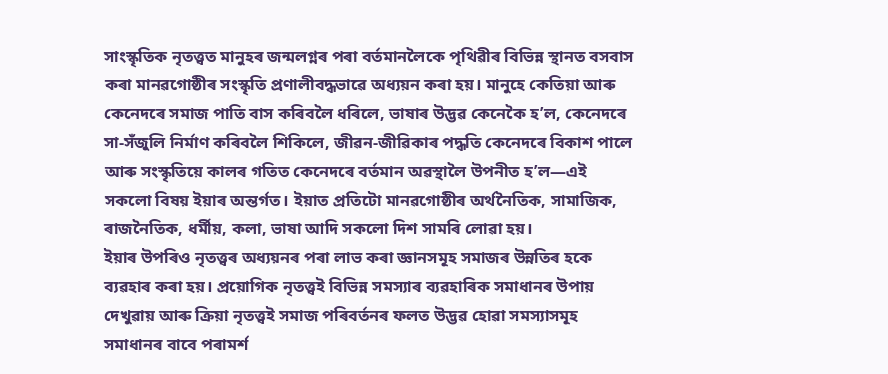সাংস্কৃতিক নৃতত্ত্বত মানুহৰ জন্মলগ্নৰ পৰা বৰ্তমানলৈকে পৃথিৱীৰ বিভিন্ন স্থানত বসবাস কৰা মানৱগোষ্ঠীৰ সংস্কৃতি প্ৰণালীবদ্ধভাৱে অধ্যয়ন কৰা হয়। মানুহে কেতিয়া আৰু কেনেদৰে সমাজ পাতি বাস কৰিবলৈ ধৰিলে, ভাষাৰ উদ্ভৱ কেনেকৈ হ’ল, কেনেদৰে সা-সঁজুলি নিৰ্মাণ কৰিবলৈ শিকিলে, জীৱন-জীৱিকাৰ পদ্ধতি কেনেদৰে বিকাশ পালে আৰু সংস্কৃতিয়ে কালৰ গতিত কেনেদৰে বৰ্তমান অৱস্থালৈ উপনীত হ’ল—এই সকলো বিষয় ইয়াৰ অন্তৰ্গত। ইয়াত প্ৰতিটো মানৱগোষ্ঠীৰ অৰ্থনৈতিক, সামাজিক, ৰাজনৈতিক, ধৰ্মীয়, কলা, ভাষা আদি সকলো দিশ সামৰি লোৱা হয়।
ইয়াৰ উপৰিও নৃতত্ত্বৰ অধ্যয়নৰ পৰা লাভ কৰা জ্ঞানসমূহ সমাজৰ উন্নতিৰ হকে ব্যৱহাৰ কৰা হয়। প্ৰয়োগিক নৃতত্ত্বই বিভিন্ন সমস্যাৰ ব্যৱহাৰিক সমাধানৰ উপায় দেখুৱায় আৰু ক্ৰিয়া নৃতত্ত্বই সমাজ পৰিবৰ্তনৰ ফলত উদ্ভৱ হোৱা সমস্যাসমূহ সমাধানৰ বাবে পৰামৰ্শ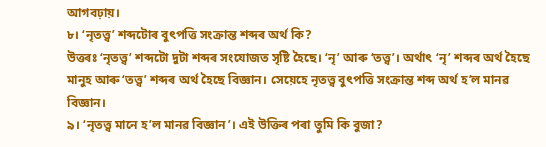আগবঢ়ায়।
৮। ‘নৃতত্ত্ব’ শব্দটোৰ বুৎপত্তি সংক্ৰান্ত শব্দৰ অৰ্থ কি?
উত্তৰঃ ‘নৃতত্ত্ব’ শব্দটো দুটা শব্দৰ সংযোজত সৃষ্টি হৈছে। ‘নৃ’ আৰু ‘তত্ত্ব’। অৰ্থাৎ ‘নৃ’ শব্দৰ অৰ্থ হৈছে মানুহ আৰু ‘তত্ত্ব’ শব্দৰ অৰ্থ হৈছে বিজ্ঞান। সেয়েহে নৃতত্ত্ব বুৎপত্তি সংক্ৰান্ত শব্দ অৰ্থ হ’ল মানৱ বিজ্ঞান।
৯। ‘নৃতত্ত্ব মানে হ’ল মানৱ বিজ্ঞান’। এই উক্তিৰ পৰা তুমি কি বুজা?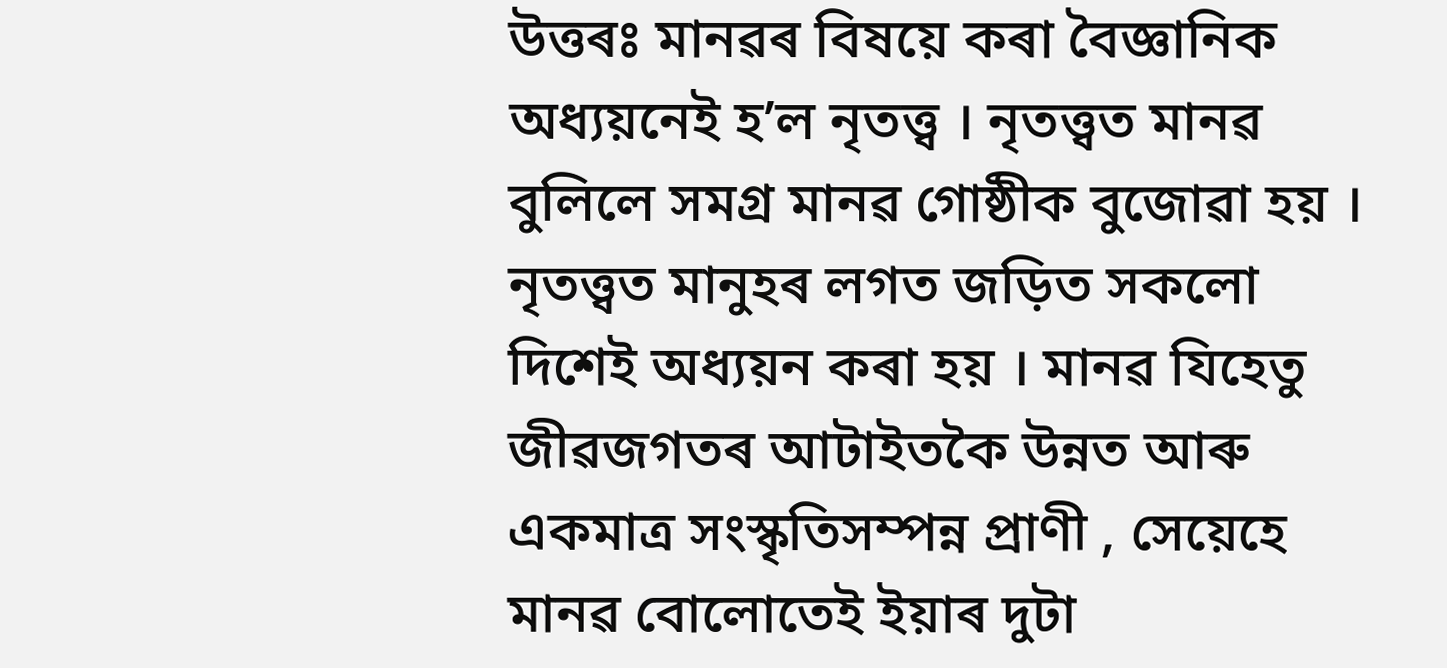উত্তৰঃ মানৱৰ বিষয়ে কৰা বৈজ্ঞানিক অধ্যয়নেই হ’ল নৃতত্ত্ব । নৃতত্ত্বত মানৱ বুলিলে সমগ্র মানৱ গোষ্ঠীক বুজোৱা হয় । নৃতত্ত্বত মানুহৰ লগত জড়িত সকলো দিশেই অধ্যয়ন কৰা হয় । মানৱ যিহেতু জীৱজগতৰ আটাইতকৈ উন্নত আৰু একমাত্র সংস্কৃতিসম্পন্ন প্রাণী , সেয়েহে মানৱ বোলোতেই ইয়াৰ দুটা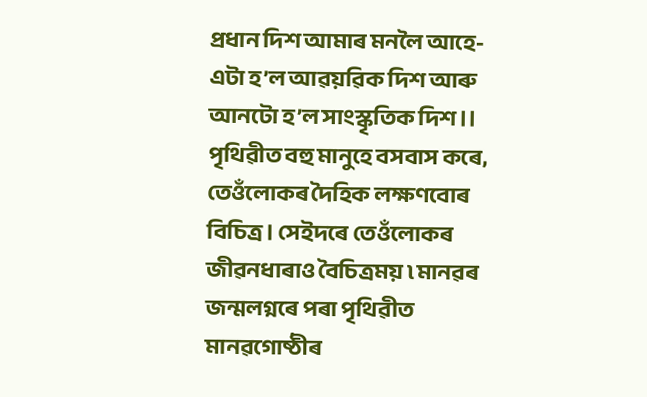প্ৰধান দিশ আমাৰ মনলৈ আহে- এটা হ’ল আৱয়ৱিক দিশ আৰু আনটো হ’ল সাংস্কৃতিক দিশ।।
পৃথিৱীত বহু মানুহে বসবাস কৰে, তেওঁলোকৰ দৈহিক লক্ষণবোৰ বিচিত্ৰ। সেইদৰে তেওঁলোকৰ জীৱনধাৰাও বৈচিত্রময় ৷ মানৱৰ জন্মলগ্নৰে পৰা পৃথিৱীত মানৱগোষ্ঠীৰ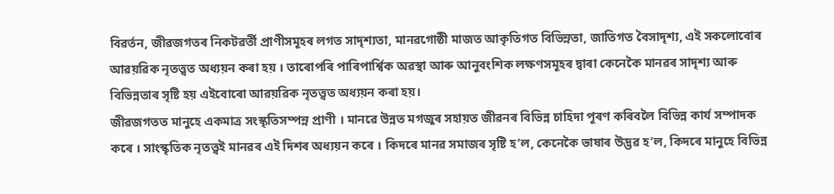বিৱৰ্তন, জীৱজগতৰ নিকটৱৰ্তী প্রাণীসমূহৰ লগত সাদৃশ্যতা, মানৱগোষ্ঠী মাজত আকৃতিগত বিভিন্নতা, জাতিগত বৈসাদৃশ্য, এই সকলোবোৰ আৱয়ৱিক নৃতত্ত্বত অধ্যয়ন কৰা হয় । তাৰোপৰি পাৰিপাৰ্শ্বিক অৱস্থা আৰু আনুবংশিক লক্ষণসমূহৰ দ্বাৰা কেনেকৈ মানৱৰ সাদৃশ্য আৰু বিভিন্নতাৰ সৃষ্টি হয় এইবোৰো আৱয়ৱিক নৃতত্ত্বত অধ্যয়ন কৰা হয়।
জীৱজগতত মানুহে একমাত্র সংস্কৃতিসম্পন্ন প্রাণী । মানৱে উন্নত মগজুৰ সহায়ত জীৱনৰ বিভিন্ন চাহিদা পূৰণ কৰিবলৈ বিভিন্ন কার্য সম্পাদক কৰে । সাংস্কৃতিক নৃতত্ত্বই মানৱৰ এই দিশৰ অধ্যয়ন কৰে । কিদৰে মানৱ সমাজৰ সৃষ্টি হ’ল, কেনেকৈ ভাষাৰ উদ্ভৱ হ’ল, কিদৰে মানুহে বিভিন্ন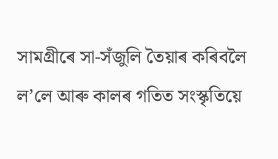সামগ্ৰীৰে সা-সঁজুলি তৈয়াৰ কৰিবলৈ ল’লে আৰু কালৰ গতিত সংস্কৃতিয়ে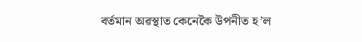বৰ্তমান অৱস্থাত কেনেকৈ উপনীত হ’ল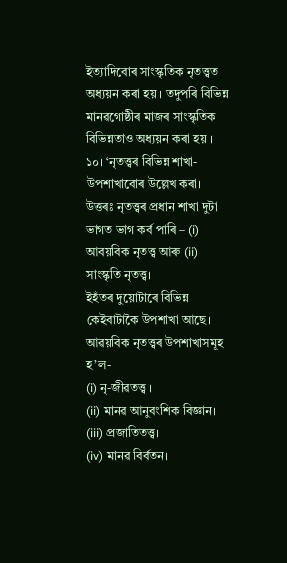ইত্যাদিবোৰ সাংস্কৃতিক নৃতত্ত্বত অধ্যয়ন কৰা হয় । তদুপৰি বিভিন্ন মানৱগোষ্ঠীৰ মাজৰ সাংস্কৃতিক বিভিন্নতাও অধ্যয়ন কৰা হয় ।
১০। ‘নৃতত্ত্বৰ বিভিন্ন শাখা-উপশাখাবোৰ উল্লেখ কৰা।
উত্তৰঃ নৃতত্ত্বৰ প্ৰধান শাখা দুটা ভাগত ভাগ কৰ্ব পাৰি – (i) আবয়বিক নৃতত্ত্ব আৰু (ii) সাংস্কৃতি নৃতত্ত্ব।
ইহঁতৰ দুয়োটাৰে বিভিন্ন কেইবাটাকৈ উপশাখা আছে।
আৱয়বিক নৃতত্ত্বৰ উপশাখাসমূহ হ’ল-
(i) নৃ-জীৱতত্ত্ব ।
(ii) মানৱ আনুবংশিক বিজ্ঞান।
(iii) প্ৰজাতিতত্ত্ব।
(iv) মানৱ বিৰ্বতন।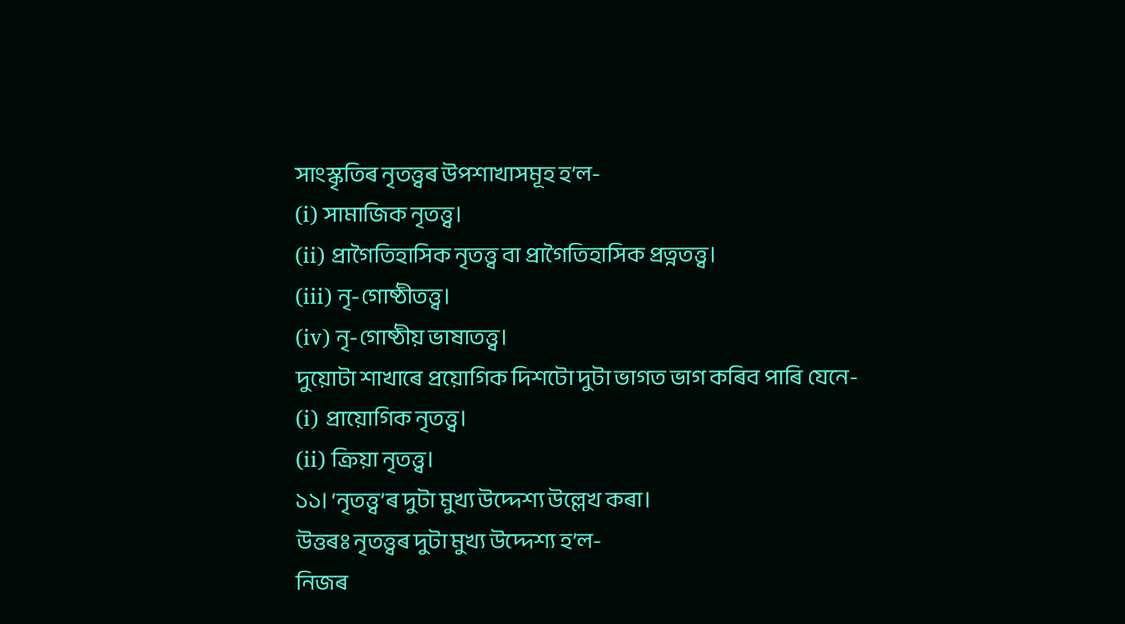সাংস্কৃতিৰ নৃতত্ত্বৰ উপশাখাসমূহ হ’ল-
(i) সামাজিক নৃতত্ত্ব।
(ii) প্ৰাগৈতিহাসিক নৃতত্ত্ব বা প্ৰাগৈতিহাসিক প্ৰত্নতত্ত্ব।
(iii) নৃ-গোষ্ঠীতত্ত্ব।
(iv) নৃ-গোষ্ঠীয় ভাষাতত্ত্ব।
দুয়োটা শাখাৰে প্ৰয়োগিক দিশটো দুটা ভাগত ভাগ কৰিব পাৰি যেনে-
(i) প্ৰায়োগিক নৃতত্ত্ব।
(ii) ক্ৰিয়া নৃতত্ত্ব।
১১। ‘নৃতত্ত্ব’ৰ দুটা মুখ্য উদ্দেশ্য উল্লেখ কৰা।
উত্তৰঃ নৃতত্ত্বৰ দুটা মুখ্য উদ্দেশ্য হ’ল-
নিজৰ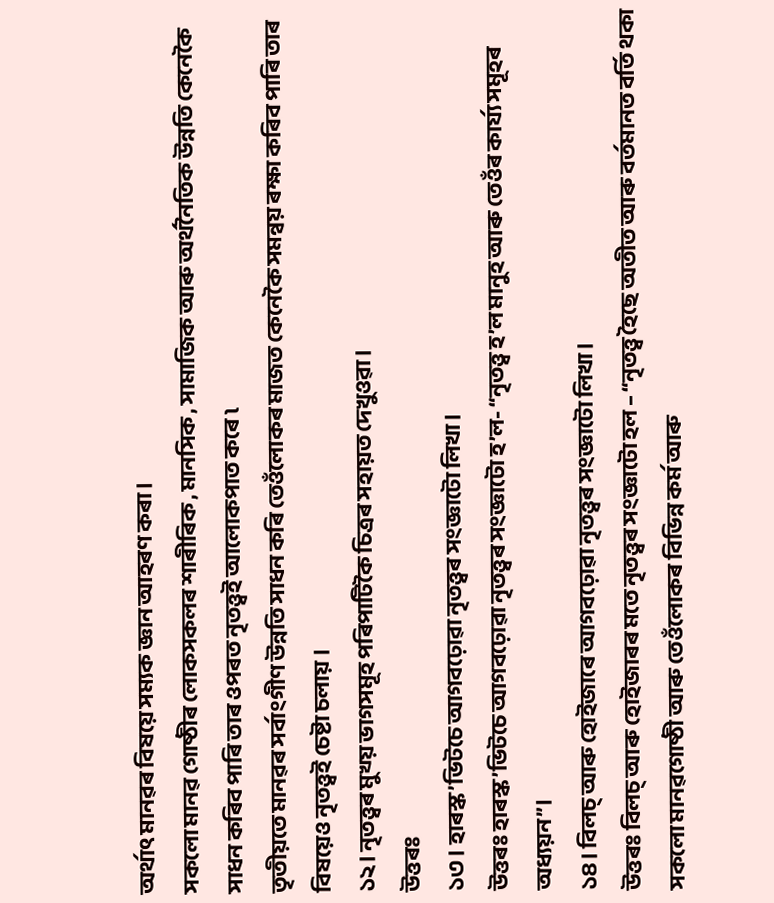অৰ্থাৎ মানৱৰ বিষয়ে সম্যক জ্ঞান আহৰণ কৰা।
সকলো মানৱ গোষ্ঠীৰ লোকসকলৰ শাৰীৰিক , মানসিক , সামাজিক আৰু অৰ্থনৈতিক উন্নতি কেনেকৈ সাধন কৰিব পাৰি তাৰ ওপৰত নৃতত্ত্বই আলোকপাত কৰে ৷
তৃতীয়তে মানৱৰ সৰ্বাংগীণ উন্নতি সাধন কৰি তেওঁলোকৰ মাজত কেনেকৈ সমন্বয় ৰক্ষা কৰিব পাৰি তাৰ বিষয়েও নৃতত্ত্বই চেষ্টা চলায় ।
১২। নৃতত্ত্বৰ মুখ্য় ভাগসমূহ পৰিপাটিকৈ চিত্ৰৰ সহায়ত দেখুওৱা।
উত্তৰঃ
১৩। হাৰস্ক’ভিটচে আগবঢ়োৱা নৃতত্ত্বৰ সংজ্ঞাটো লিখা।
উত্তৰঃ হাৰস্ক’ভিটচে আগবঢ়োৱা নৃতত্ত্বৰ সংজ্ঞাটো হ’ল- “নৃতত্ত্ব হ’ল মানুহ আৰু তেওঁৰ কাৰ্য্য সমূহৰ অধ্যয়ন”।
১৪। বিলচ্ আৰু হোইজাৰে আগবঢ়োৱা নৃতত্ত্বৰ সংজ্ঞাটো লিখা।
উত্তৰঃ বিলচ্ আৰু হোইজাৰৰ মতে নৃতত্ত্বৰ সংজ্ঞাটো হল – “নৃতত্ত্ব হৈছে অতীত আৰু বৰ্তমানত বৰ্তি থকা সকলো মানৱগোষ্ঠী আৰু তেওঁলোকৰ বিভিন্ন কৰ্ম আৰু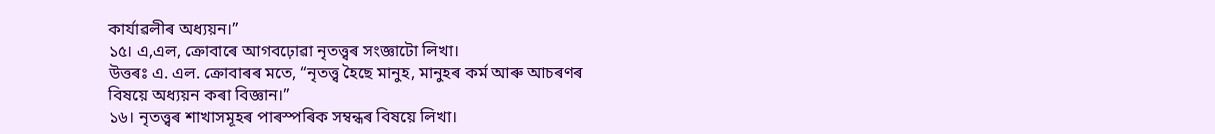কাৰ্যাৱলীৰ অধ্যয়ন।”
১৫। এ,এল, ক্ৰোবাৰে আগবঢ়োৱা নৃতত্ত্বৰ সংজ্ঞাটো লিখা।
উত্তৰঃ এ. এল. ক্ৰোবাৰৰ মতে, “নৃতত্ত্ব হৈছে মানুহ, মানুহৰ কৰ্ম আৰু আচৰণৰ বিষয়ে অধ্যয়ন কৰা বিজ্ঞান।”
১৬। নৃতত্ত্বৰ শাখাসমূহৰ পাৰস্পৰিক সম্বন্ধৰ বিষয়ে লিখা।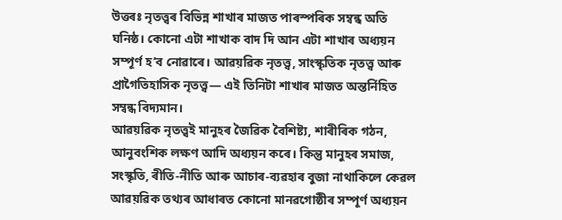উত্তৰঃ নৃতত্ত্বৰ বিভিন্ন শাখাৰ মাজত পাৰস্পৰিক সম্বন্ধ অতি ঘনিষ্ঠ। কোনো এটা শাখাক বাদ দি আন এটা শাখাৰ অধ্যয়ন সম্পূৰ্ণ হ’ব নোৱাৰে। আৱয়ৱিক নৃতত্ত্ব, সাংস্কৃতিক নৃতত্ত্ব আৰু প্ৰাগৈতিহাসিক নৃতত্ত্ব— এই তিনিটা শাখাৰ মাজত অন্তৰ্নিহিত সম্বন্ধ বিদ্যমান।
আৱয়ৱিক নৃতত্ত্বই মানুহৰ জৈৱিক বৈশিষ্ট্য, শাৰীৰিক গঠন, আনুবংশিক লক্ষণ আদি অধ্যয়ন কৰে। কিন্তু মানুহৰ সমাজ, সংস্কৃতি, ৰীতি-নীতি আৰু আচাৰ-ব্যৱহাৰ বুজা নাথাকিলে কেৱল আৱয়ৱিক তথ্যৰ আধাৰত কোনো মানৱগোষ্ঠীৰ সম্পূৰ্ণ অধ্যয়ন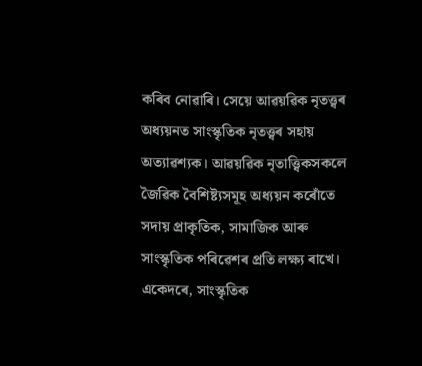কৰিব নোৱাৰি। সেয়ে আৱয়ৱিক নৃতত্ত্বৰ অধ্যয়নত সাংস্কৃতিক নৃতত্ত্বৰ সহায় অত্যাৱশ্যক। আৱয়ৱিক নৃতাত্ত্বিকসকলে জৈৱিক বৈশিষ্ট্যসমূহ অধ্যয়ন কৰোঁতে সদায় প্ৰাকৃতিক, সামাজিক আৰু সাংস্কৃতিক পৰিৱেশৰ প্ৰতি লক্ষ্য ৰাখে।
একেদৰে, সাংস্কৃতিক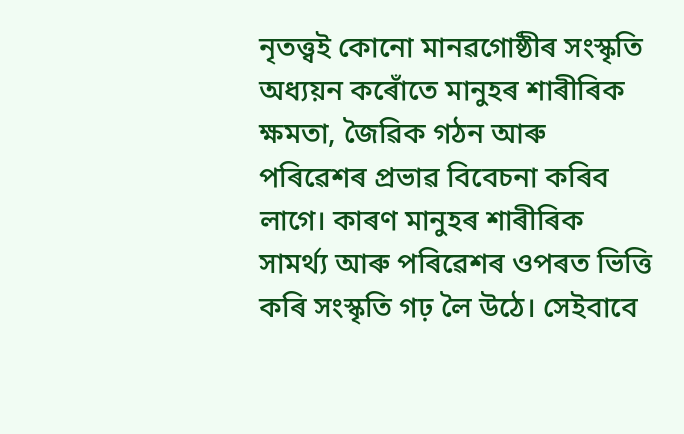নৃতত্ত্বই কোনো মানৱগোষ্ঠীৰ সংস্কৃতি অধ্যয়ন কৰোঁতে মানুহৰ শাৰীৰিক ক্ষমতা, জৈৱিক গঠন আৰু পৰিৱেশৰ প্ৰভাৱ বিবেচনা কৰিব লাগে। কাৰণ মানুহৰ শাৰীৰিক সামৰ্থ্য আৰু পৰিৱেশৰ ওপৰত ভিত্তি কৰি সংস্কৃতি গঢ় লৈ উঠে। সেইবাবে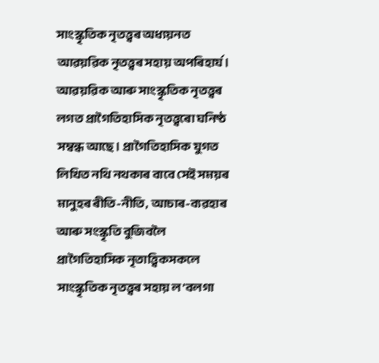সাংস্কৃতিক নৃতত্ত্বৰ অধ্যয়নত আৱয়ৱিক নৃতত্ত্বৰ সহায় অপৰিহাৰ্য।
আৱয়ৱিক আৰু সাংস্কৃতিক নৃতত্ত্বৰ লগত প্ৰাগৈতিহাসিক নৃতত্ত্বৰো ঘনিষ্ঠ সম্বন্ধ আছে। প্ৰাগৈতিহাসিক যুগত লিখিত নথি নথকাৰ বাবে সেই সময়ৰ মানুহৰ ৰীতি-নীতি, আচাৰ-ব্যৱহাৰ আৰু সংস্কৃতি বুজিবলৈ প্ৰাগৈতিহাসিক নৃতাত্ত্বিকসকলে সাংস্কৃতিক নৃতত্ত্বৰ সহায় ল’বলগা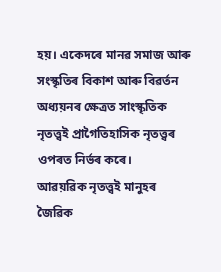হয়। একেদৰে মানৱ সমাজ আৰু সংস্কৃতিৰ বিকাশ আৰু বিৱৰ্তন অধ্যয়নৰ ক্ষেত্ৰত সাংস্কৃতিক নৃতত্ত্বই প্ৰাগৈতিহাসিক নৃতত্ত্বৰ ওপৰত নিৰ্ভৰ কৰে।
আৱয়ৱিক নৃতত্ত্বই মানুহৰ জৈৱিক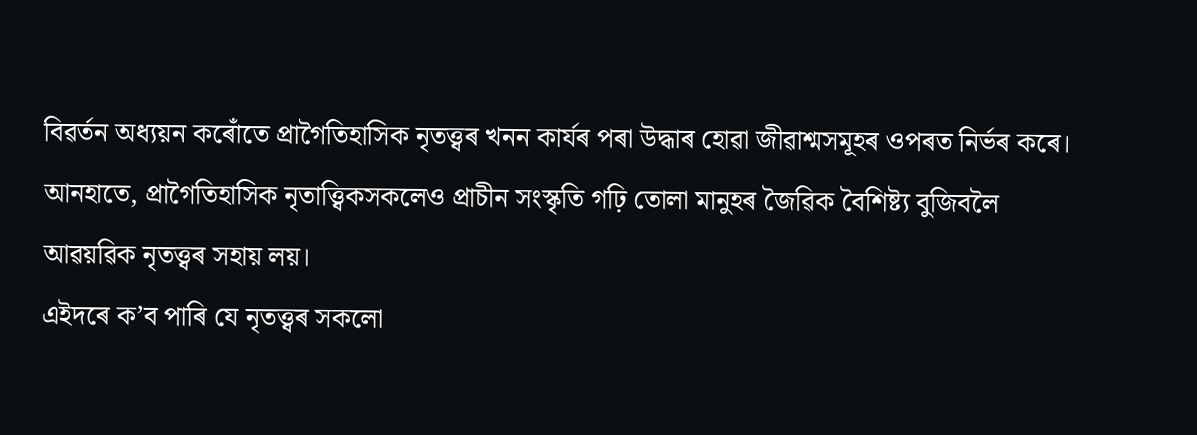বিৱৰ্তন অধ্যয়ন কৰোঁতে প্ৰাগৈতিহাসিক নৃতত্ত্বৰ খনন কাৰ্যৰ পৰা উদ্ধাৰ হোৱা জীৱাশ্মসমূহৰ ওপৰত নিৰ্ভৰ কৰে। আনহাতে, প্ৰাগৈতিহাসিক নৃতাত্ত্বিকসকলেও প্ৰাচীন সংস্কৃতি গঢ়ি তোলা মানুহৰ জৈৱিক বৈশিষ্ট্য বুজিবলৈ আৱয়ৱিক নৃতত্ত্বৰ সহায় লয়।
এইদৰে ক’ব পাৰি যে নৃতত্ত্বৰ সকলো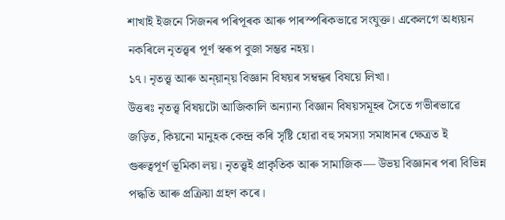শাখাই ইজনে সিজনৰ পৰিপূৰক আৰু পাৰস্পৰিকভাৱে সংযুক্ত। একেলগে অধ্যয়ন নকৰিলে নৃতত্ত্বৰ পূৰ্ণ স্বৰূপ বুজা সম্ভৱ নহয়।
১৭। নৃতত্ত্ব আৰু অন্য়ান্য় বিজ্ঞান বিষয়ৰ সম্বন্ধৰ বিষয়ে লিখা।
উত্তৰঃ নৃতত্ত্ব বিষয়টো আজিকালি অন্যান্য বিজ্ঞান বিষয়সমূহৰ সৈতে গভীৰভাৱে জড়িত, কিয়নো মানুহক কেন্দ্ৰ কৰি সৃষ্টি হোৱা বহু সমস্যা সমাধানৰ ক্ষেত্ৰত ই গুৰুত্বপূৰ্ণ ভূমিকা লয়। নৃতত্ত্বই প্ৰাকৃতিক আৰু সামাজিক— উভয় বিজ্ঞানৰ পৰা বিভিন্ন পদ্ধতি আৰু প্ৰক্ৰিয়া গ্ৰহণ কৰে।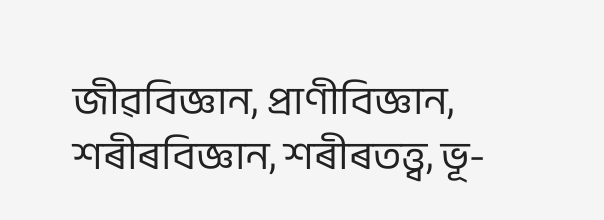জীৱবিজ্ঞান, প্ৰাণীবিজ্ঞান, শৰীৰবিজ্ঞান, শৰীৰতত্ত্ব, ভূ-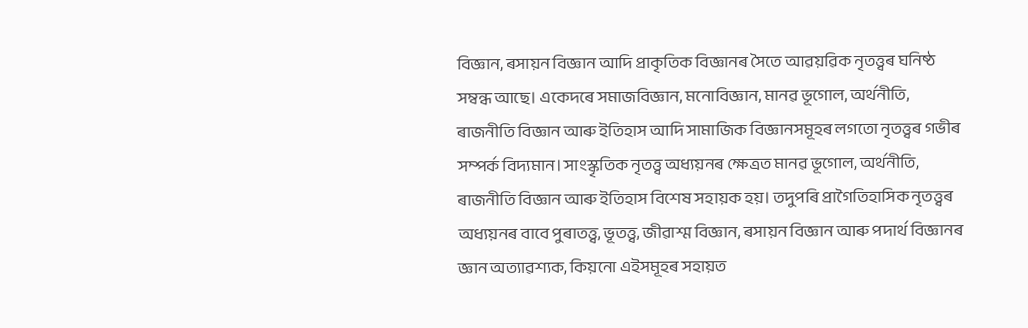বিজ্ঞান, ৰসায়ন বিজ্ঞান আদি প্ৰাকৃতিক বিজ্ঞানৰ সৈতে আৱয়ৱিক নৃতত্ত্বৰ ঘনিষ্ঠ সম্বন্ধ আছে। একেদৰে সমাজবিজ্ঞান, মনোবিজ্ঞান, মানৱ ভূগোল, অৰ্থনীতি, ৰাজনীতি বিজ্ঞান আৰু ইতিহাস আদি সামাজিক বিজ্ঞানসমূহৰ লগতো নৃতত্ত্বৰ গভীৰ সম্পৰ্ক বিদ্যমান। সাংস্কৃতিক নৃতত্ত্ব অধ্যয়নৰ ক্ষেত্ৰত মানৱ ভূগোল, অৰ্থনীতি, ৰাজনীতি বিজ্ঞান আৰু ইতিহাস বিশেষ সহায়ক হয়। তদুপৰি প্ৰাগৈতিহাসিক নৃতত্ত্বৰ অধ্যয়নৰ বাবে পুৰাতত্ত্ব, ভূতত্ত্ব, জীৱাশ্ম বিজ্ঞান, ৰসায়ন বিজ্ঞান আৰু পদাৰ্থ বিজ্ঞানৰ জ্ঞান অত্যাৱশ্যক, কিয়নো এইসমূহৰ সহায়ত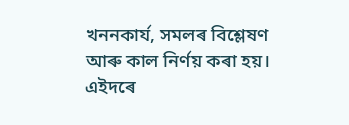খননকাৰ্য, সমলৰ বিশ্লেষণ আৰু কাল নিৰ্ণয় কৰা হয়। এইদৰে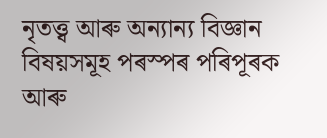নৃতত্ত্ব আৰু অন্যান্য বিজ্ঞান বিষয়সমূহ পৰস্পৰ পৰিপূৰক আৰু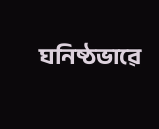ঘনিষ্ঠভাৱে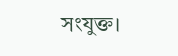সংযুক্ত।